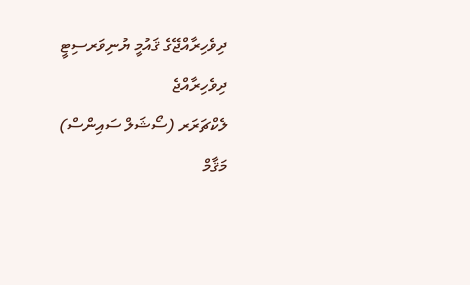ދިވެހިރާއްޖޭގެ ޤައުމީ ޔުނިވަރސިޓީ
ދިވެހިރާއްޖެ
ލެކްޗަރަރ (ސޯޝަލް ސައިންސް)
މަޤާމް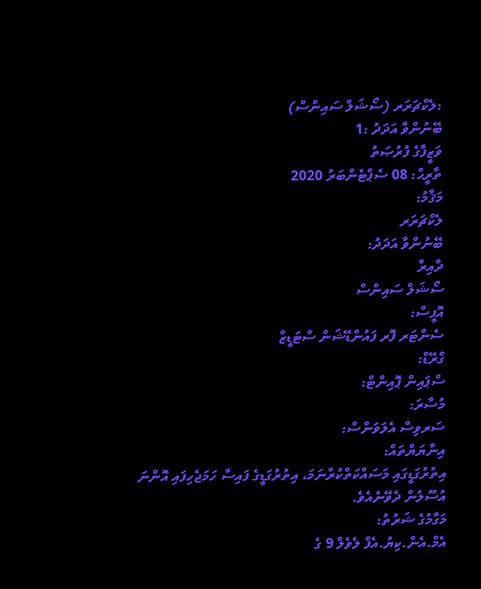:ލެކްޗަރަރ (ސޯޝަލް ސައިންސް)
ބޭނުންވާ އަދަދު :1
ވަޒީފާގެ ފުރުޞަތު
ތާރީޙް: 08 ސެޕްޓެންބަރު 2020
މަޤާމު:
ލެކްޗަރަރ
ބޭނުންވާ އަދަދު:
ދާއިރާ
ސޯޝަލް ސައިންސް
އޮފީސް:
ސެންޓަރ ފޮރ ފައުންޑޭޝަން ސްޓަޑީޒް
ގްރޭޑް:
ސްޕައިން ޕޮއިންޓް:
މުސާރަ:
ސަރވިސް އެލަވަންސް:
އިނާޔަޔްތައް:
އިތުރުގަޑީގައި މަސައްކަތްކުރާނަމަ، އިތުރުގަޑީގެ ފައިސާ ހަމަޖެހިފައި އޮންނަ އުސޫލުން ދެވޭނެއެވެ.
މަގާމުގެ ޝަރުތު:
އެމް.އެން.ކިޔު.އެފް ލެވެލް 9 ގެ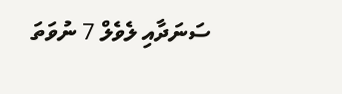ސަނަދާއި ލެވެލް 7 ނުވަތަ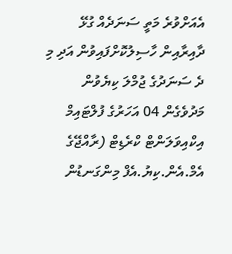އެއަށްވުރެ މަތީ ސަނަދެއް ގުޅޭ ދާއިރާއިން ހާސިލުކޮށްފައިވުން އަދި މި ދެ ސަނަދުގެ ޖުމްލަ ކިޔެވުން މަދުވެގެން 04 އަހަރުގެ ފުލްޓައިމް އިކްއިވަލަންޓް ކްރެޑިޓް (ރާއްޖޭގެ އެމް.އެން.ކިޔު.އެފް މިންގަނޑުން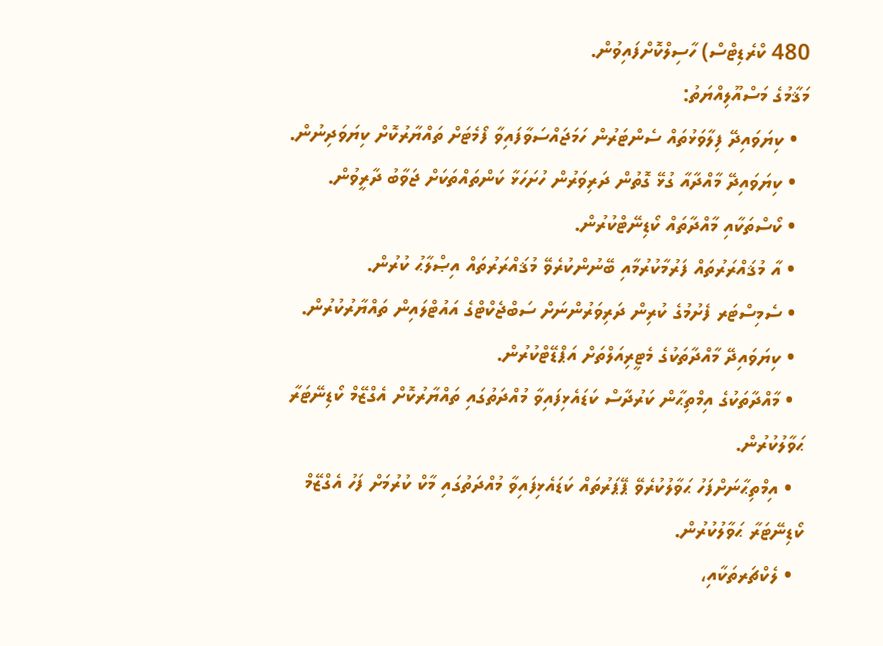480 ކްރެޑިޓްސް) ހާސިލްކޮށްފައިވުން.
މަޤާމުގެ މަސްއޫލިއްޔަތު:
  • ކިޔަވައިދޭ ފިލާވަޅުތައް ސެންޓަރުން ހަމަޖައްސަވާފައިވާ ފޯމެޓަށް ތައްޔާރުކޮށް ކިޔަވަދިނުން.
  • ކިޔަވައިދޭ މާއްދާއާ ގުޅޭ ގޮތުން ދަރިވަރުން ހުށަހަޅާ ކަންތައްތަކަށް ޖަވާބު ދާރީވުން.
  • ކޯސްތަކާއި މާއްދާތައް ކޯޑިނޭޓްކުރުން.
  • އާ މުޤައްރަރުތައް ފަރުމާކުރުމާއި ބޭނުންކުރެވޭ މުޤައްރަރުތައް އިޞްލާޙު ކުރުން.
  • ސެމިސްޓަރ ފެށުމުގެ ކުރިން ދަރިވަރުންނަށް ސަބްޖެކްޓްގެ އައުޓްލައިން ތައްޔާރުކުރުން.
  • ކިޔަވައިދޭ މާއްދާތަކުގެ މެޓީރިއަލްތަށް އަޕްޑޭޓްކުރުން.
  • މާއްދާތަކުގެ އިމްތިޙާން ކަރުދާސް ކަޑައެޅިފައިވާ މުއްދަތުގައި ތައްޔާރުކޮށް އެގްޒޭމް ކޯޑިނޭޓަރާ ޙަވާލުކުރުން.
  • އިމްތިޙާނަށްފަހު ޙަވާލުކުރެވޭ ޕޭޕަރުތައް ކަޑައެޅިފައިވާ މުއްދަތުގައި މާކް ކުރުމަށް ފަހު އެގްޒޭމް ކޯޑިނޭޓަރާ ޙަވާލުކުރުން.
  • ލެކްޗަރތަކާއި،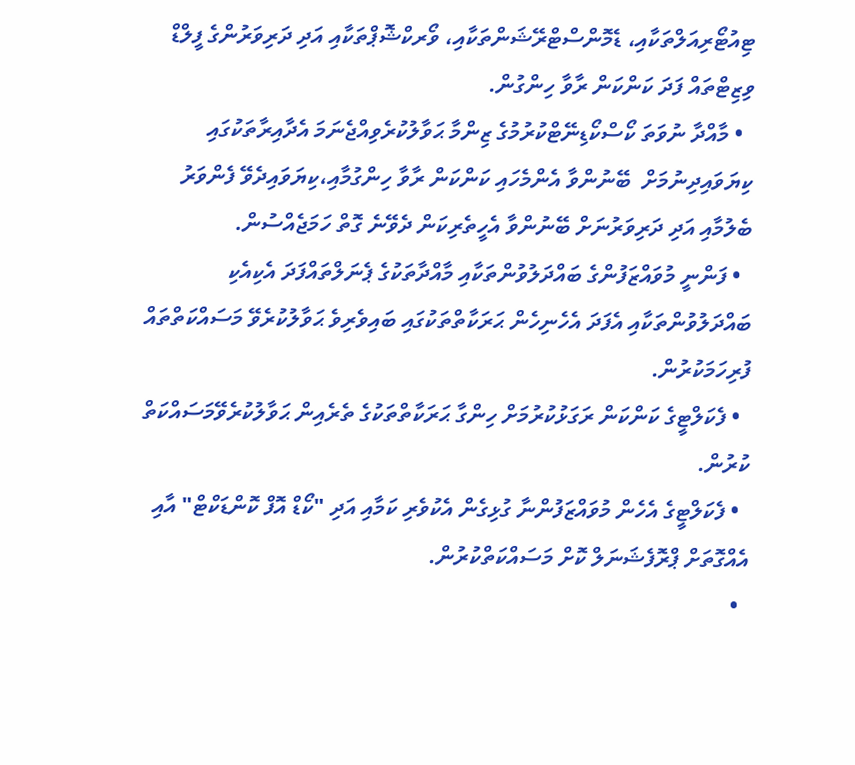ޓިއުޓޯރިއަލްތަކާއި، ޑެމޮންސްޓްރޭޝަންތަކާއި، ވޯރކްޝޮޕްތަކާއި އަދި ދަރިވަރުންގެ ފީލްޑް ވިޒިޓްތައް ފަދަ ކަންކަން ރާވާ ހިންގުން.
  • މާއްދާ ނުވަތަ ކޯސްކޯޑިނޭޓްކުރުމުގެ ޒިންމާ ޙަވާލުކުރެވިއްޖެނަމަ އެދާއިރާތަކުގައި ކިޔަވައިދިނުމަށް  ބޭނުންވާ އެންމެހައި ކަންކަން ރާވާ ހިންގުމާއި،ކިޔަވައިދެވޭ ފެންވަރު ބެލުމާއި އަދި ދަރިވަރުނަށް ބޭނުންވާ އެހީތެރިކަން ދެވޭނެ ގޮތް ހަމަޖެއްސުން.
  • ފަންނީ މުވައްޒަފުންގެ ބައްދަލުވުންތަކާއި މާއްދާތަކުގެ ޕެނަލްތައްފަދަ އެކިއެކި ބައްދަލުވުންތަކާއި އެފަދަ އެހެނިހެން ޙަރަކާތްތަކުގައި ބައިވެރިވެ ޙަވާލުކުރެވޭ މަސައްކަތްތައް ފުރިހަމަކުރުން.
  • ފެކަލްޓީގެ ކަންކަން ރަގަޅުކުރުމަށް ހިންގާ ޙަރަކާތްތަކުގެ ތެރެއިން ޙަވާލުކުރެވޭމަސައްކަތް ކުރުން.
  • ފެކަލްޓީގެ އެހެން މުވައްޒަފުންނާ ގުޅިގެން އެކުވެރި ކަމާއި އަދި "ކޯޑް އޮފް ކޮންޑަކްޓް" އާއި އެއްގޮތަށް ޕްރޮފެޝަނަލް ކޮށް މަސައްކަތްކުރުން.
  •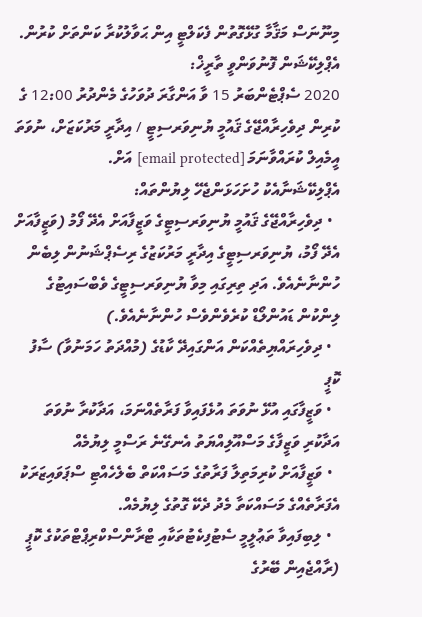މިނޫނަސް މަޤާމާ ގުޅޭގޮތުން ފެކަލްޓީ އިން ޙަވާލުކުރާ ކަންތަށް ކުރުން.
އެޕްލިކޭޝަން ފޮނުވަންވީ ތާރީޚް:
2020 ސެޕްޓެންބަރު 15 ވާ އަންގާރަ ދުވަހުގެ މެންދުރު 12:00 ގެ ކުރިން ދިވެހިރާއްޖޭގެ ޤައުމީ ޔުނިވަރސިޓީ / އިދާރީ މަރުކަޒަށް، ނުވަތަ އީމެއިލް ކުރައްވާނަމަ [email protected] އަށް.
އެޕްލިކޭޝަނާއެކު ހުށަހަޅަންޖެހޭ ލިޔުންތައް:
  • ދިވެހިރާއްޖޭގެ ޤައުމީ ޔުނިވަރސިޓީގެ ވަޒީފާއަށް އެދޭ ފޯމު (ވަޒީފާއަށް އެދޭ ފޯމު، ޔުނިވަރސިޓީގެ އިދާރީ މަރުކަޒުގެ ރިސެޕްޝަނުން ލިބެން ހުންނާނެއެވެ. އަދި ތިރިގައި މިވާ ޔުނިވަރސިޓީގެ ވެބްސައިޓުގެ ލިންކުން ޑައުންލޯޑް ކުރެވެންވެސް ހުންނާނެއެވެ.)
  • ދިވެހިރައްޔިތެއްކަން އަންގައިދޭ ކާޑުގެ (މުއްދަތު ހަމަނުވާ) ސާފު ކޮޕީ
  • ވަޒީފާގައި އުޅޭ ނުވަތަ އުޅެފައިވާ ފަރާތެއްނަމަ، އަދާކުރާ ނުވަތަ އަދާކުރި ވަޒީފާގެ މަސްއޫލިއްޔަތު އެނގޭނެ ރަސްމީ ލިޔުމެއް
  • ވަޒީފާއަށް ކުރިމަތިލާ ފަރާތުގެ މަސައްކަތް ބެލެހެއްޓި ސްޕަވައިޒަރަކު އެފަރާތެއްގެ މަސައްކަތާ މެދު ދެކޭ ގޮތުގެ ލިޔުމެއް.
  • ލިބިފައިވާ ތަޢުލީމީ ސެޓުފިކެޓުތަކާއި ޓްރާންސްކްރިޕްޓްތަކުގެ ކޮޕީ (ރާއްޖެއިން ބޭރުގެ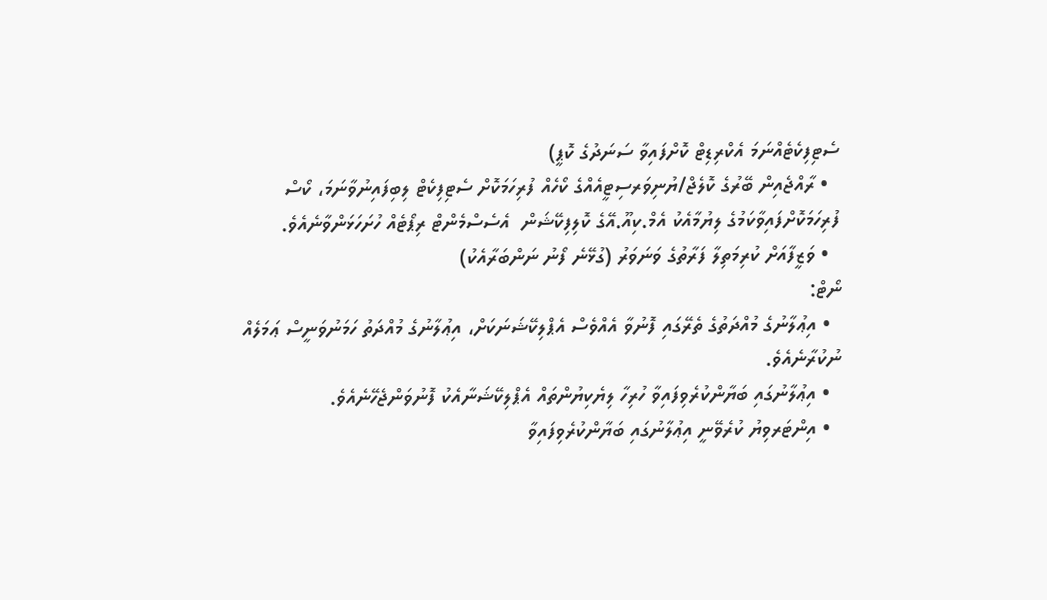ސެޓިފިކެޓެއްނަމަ އެކްރިޑިޓް ކޮށްފައިވާ ސަނަދުގެ ކޮޕީ)
  • ރާއްޖެއިން ބޭރުގެ ކޮލެޖް/ޔުނިވަރސިޓީއެއްގެ ކޯހެއް ފުރިހަމަކޮށް ސެޓިފިކެޓް ލިބިފައިނުވާނަމަ، ކޯސް ފުރިހަމަކޮށްފައިވާކަމުގެ ލިޔުމާއެކު އެމް.ކިއޫ.އޭގެ ކޮލިފިކޭޝަން  އެސެސްމެންޓް ރިޕޯޓެއް ހުށަހަޅަންވާނެއެވެ.
  • ވަޒީފާއަށް ކުރިމަތިލާ ފަރާތުގެ ވަނަވަރު (ގުޅޭނެ ފޯނު ނަންބަރާއެކު)
ނޯޓް:
  • އިޢުލާނުގެ މުއްދަތުގެ ތެރޭގައި ފޮނުވާ އެއްވެސް އެޕްލިކޭޝަނަކަށް، އިޢުލާނުގެ މުއްދަތު ހަމަނުވަނީސް ޢަމަލެއް ނުކުރާނެއެވެ.
  • އިޢުލާނުގައި ބަޔާންކުރެވިފައިވާ ހުރިހާ ލިޔެކިޔުންތައް އެޕްލިކޭޝަނާއެކު ފޮނުވަންޖެހޭނެއެވެ.
  • އިންޓަރވިޔު ކުރެވޭނީ އިޢުލާނުގައި ބަޔާންކުރެވިފައިވާ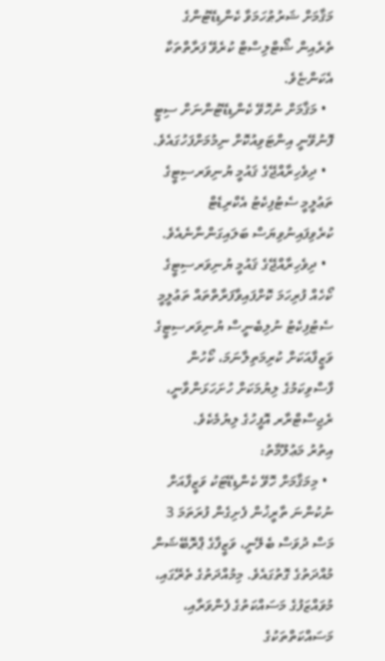މަޤާމަށް ޝަރުޠުހަމަވާ ކެންޑިޑޭޓުންގެ ތެރެއިން ޝޯޓްލިސްޓް ކުރެވޭ ފަރާތްތަކާ އެކަންޏެވެ.
  • މަޤާމަށް ނުހޮވޭ ކެންޑިޑޭޓުންނަށް ސިޓީ ފޮނުވޭނީ އިންޓަވިއުކޮށް ނިމުމަށްފަހުގައެވެ.
  • ދިވެހިރާއްޖޭގެ ޤައުމީ ޔުނިވަރސިޓީގެ ތަޢުލީމީ ސެޓުފިކެޓު އެކްރިޑެޓް ކުރެވިފައިނުވިޔަސް ބަލައިގަންނާނެއެވެ.
  • ދިވެހިރާއްޖޭގެ ޤައުމީ ޔުނިވަރސިޓީގެ ކޯހެއް ފުރިހަމަ ކޮށްފައިވާފަރާތްތައް ތަޢުލީމީ ސެޓުފިކެޓު ނުލިބެނީސް ޔުނިވަރސިޓީގެ ވަޒީފާއަކަށް ކުރިމަތިލާނަމަ، ކޯހުން ފާސްވިކަމުގެ ލިޔުމަކަށް ހުށަހަޅަންވާނީ، ރެޖިސްޓްރާރ އޮފީހުގެ ލިޔުމެކެވެ.
އިތުރު މަޢުލޫމާތު:
  • މިމަޤާމަށް ހޮވޭ ކެންޑިޑޭޓަކު ވަޒީފާއަށް ނުކުންނަ ތާރީޚުން ފެށިގެން ފުރަތަމަ 3 މަސް ދުވަސް ބެލޭނީ، ވަޒީފާގެ ޕްރޮބޭޝަން މުއްދަތުގެ ގޮތުގައެވެ. މިމުއްދަތުގެ ތެރޭގައި، މުވައްޒަފުގެ މަސައްކަތުގެ ފެންވަރާއި، މަސައްކަތްތަކުގެ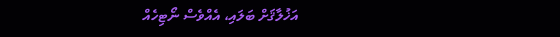އަޚުލާޤަށް ބަލައި، އެއްވެސް ނޯޓިހެއް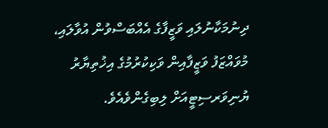ދިނުމަކާނުލައި ވަޒީފާގެ އެއްބަސްވުން އުވާލައި، މުވައްޒަފު ވަޒީފާއިން ވަކިކުރުމުގެ އިޚުތިޔާރު ޔުނިވަރސިޓީއަށް ލިބިގެންވެއެވެ.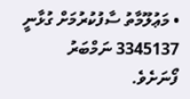• މަޢުލޫމާތު ސާފުކުރުމަށް ގުޅާނީ 3345137 ނަމްބަރު ފޯނަށެވެ.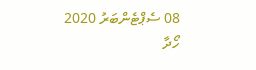08 ސެޕްޓެންބަރު 2020
ހޯދާ